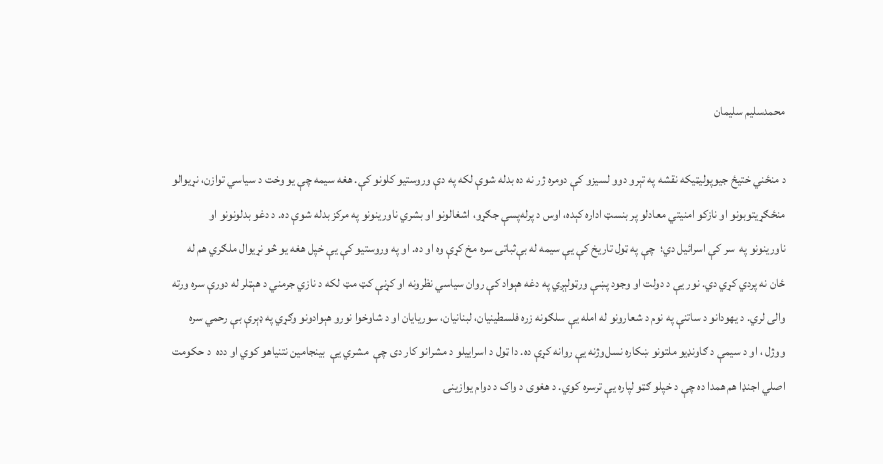محمدسلیم سليمان

د منځني ختیځ جیوپولیټیکه نقشه په تېرو دوو لسیزو کې دومره ژر نه ده بدله شوې لکه په دې وروستیو کلونو کې. هغه سیمه چې یو وخت د سیاسي توازن، نړیوالو منځګړیتوبونو او نازکو امنیتي معادلو پر بنسټ اداره کېده، اوس د پرله‌پسې جګړو، اشغالونو او بشري ناورینونو په مرکز بدله شوې ده. د دغو بدلونونو او ناورينونو په  سر کې اسرائیل دي؛  چې په ټول تاريخ کې یې سیمه له بې‌ثباتۍ سره مخ کړې وه او ده. او په وروستيو کې یې خپل هغه يو څو نړيوال ملګري هم له ځان نه پردي کړي دي. نور یې د دولت او وجود پښې ورټولېږي په دغه هېواد کې روان سیاسي نظرونه او کړنې کټ مټ لکه د نازي جرمني د هېټلر له دورې سره ورته والی لري. د یهودانو د ساتنې په نوم د شعارونو له امله یې سلګونه زره فلسطينيان، لبنانيان، سوريايان او د شاوخوا نورو هېوادونو وګړي په ډېرې بې رحمي سره ووژل ، او د سیمې د ګاونډیو ملتونو ښکاره نسل‌وژنه یې روانه کړې ده. دا ټول د اسراييلو د مشرانو کار دی چې  مشري یې  بينجامين نتنیاهو کوي او دده  د حکومت اصلي اجنډا هم همدا ده چې د خپلو ګټو لپاره یې ترسره کوي. د هغوی د واک د دوام یوازینۍ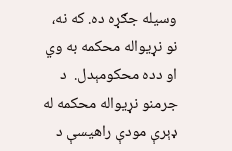وسیله جګړه ده. که نه، نو نړیواله محکمه به وي او دده محکومېدل.  د جرمنو نړيواله محکمه له ډېرې مودې راهیسې د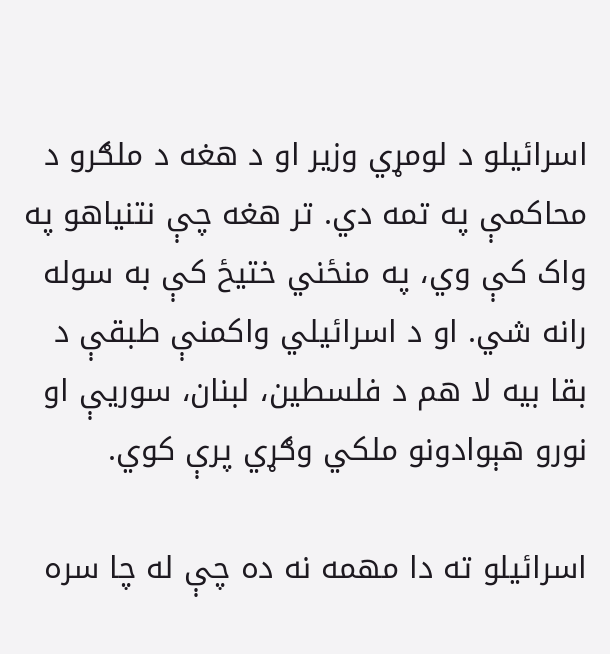اسرائیلو د لومړي وزیر او د هغه د ملګرو د محاکمې په تمه دي. تر هغه چې نتنیاهو په واک کې وي، په منځني ختیځ کې به سوله رانه شي. او د اسرائیلي واکمنې طبقې د بقا بیه لا هم د فلسطین، لبنان، سوریې او نورو هېوادونو ملکي وګړي پرې کوي.

اسرائیلو ته دا مهمه نه ده چې له چا سره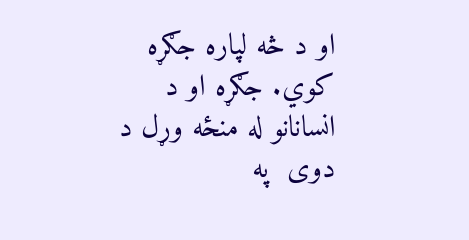او د څه لپاره جګړه کوي. جګړه او د انسانانو له منځه وړل د  دوی  په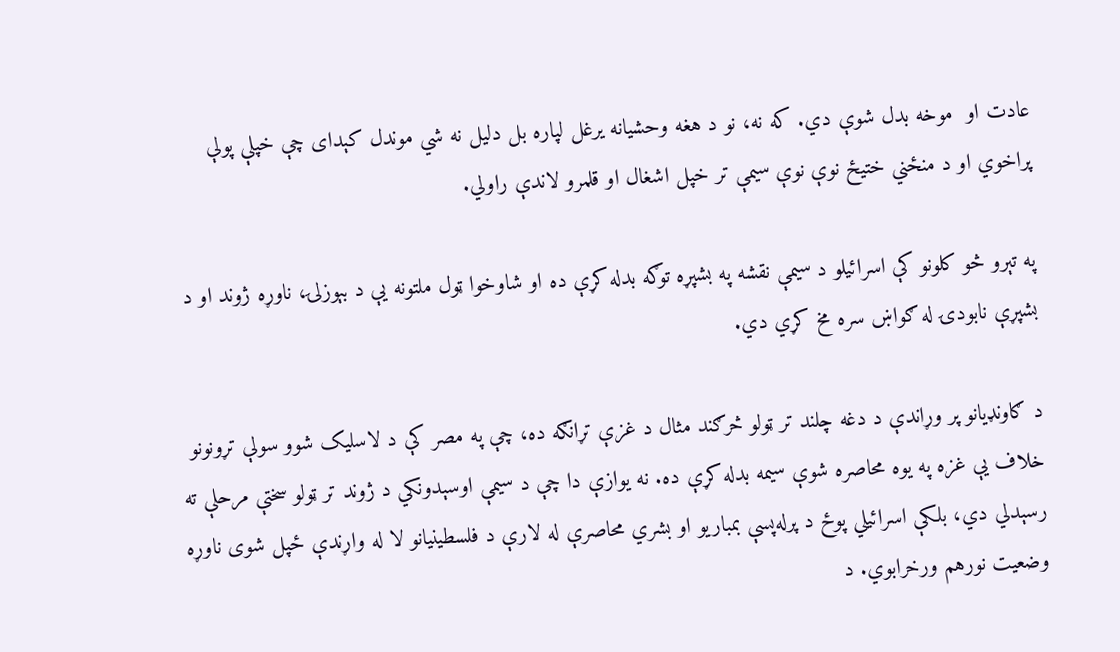عادت او  موخه بدل شوې دي. که نه، نو د هغه وحشیانه یرغل لپاره بل دلیل نه شي موندل کېدای چې خپلې پولې پراخوي او د منځني ختیځ نوې نوې سیمې تر خپل اشغال او قلمرو لاندې راولي.

په تېرو څو کلونو کې اسرائیلو د سیمې نقشه په بشپړه توګه بدله کړې ده او شاوخوا ټول ملتونه یې د بېوزلۍ، ناوړه ژوند او د بشپړې نابودۍ له ګواښ سره مخ کړي دي.

د ګاونډیانو پر وړاندې د دغه چلند تر ټولو څرګند مثال د غزې تړانګه ده، چې په مصر کې د لاسلیک شوو سولې تړونونو خلاف یې غزه په يوه محاصره شوې سیمه بدله کړې ده. نه یوازې دا چې د سیمې اوسېدونکي د ژوند تر ټولو سختې مرحلې ته رسېدلي دي، بلکې اسرائیلي پوځ د پرله‌پسې بمباریو او بشري محاصرې له لارې د فلسطینیانو لا له واړندې ځپل شوی ناوړه وضعیت نورهم ورخرابوي. د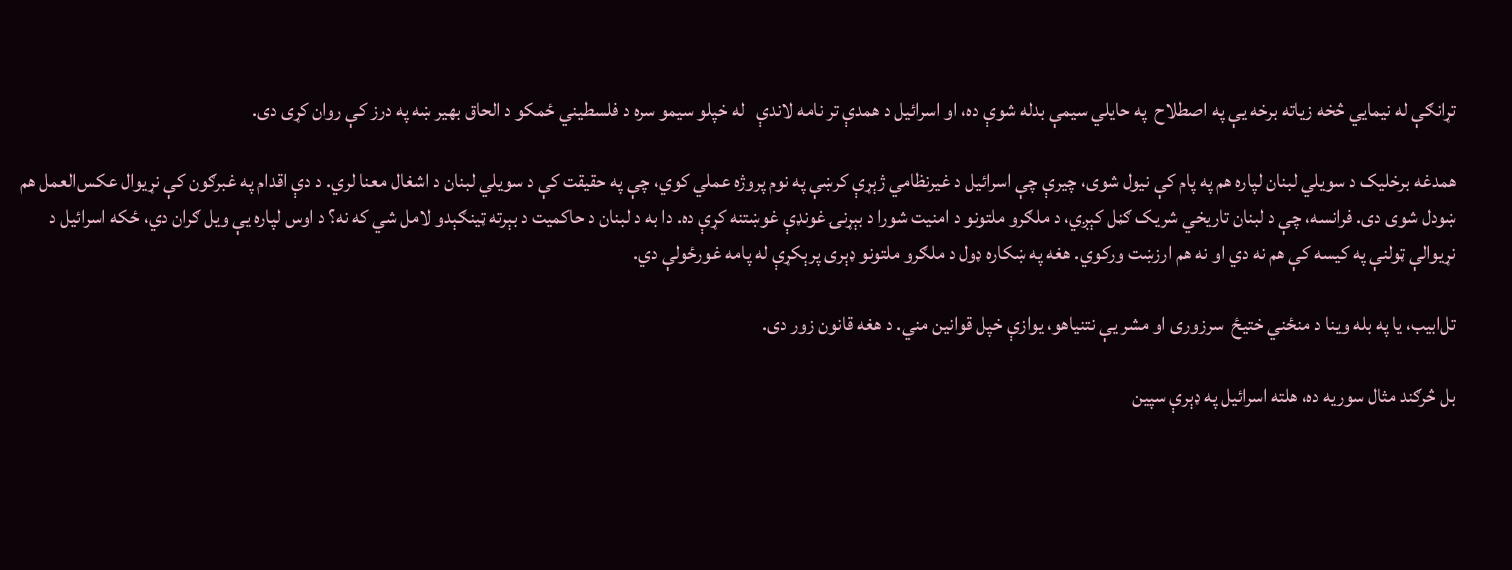تړانګې له نیمایي څخه زیاته برخه يې په اصطلاح  په حایلي سیمې بدله شوې ده، او اسرائیل د همدې تر نامه لاندې   له خپلو سيمو سره د فلسطیني ځمکو د الحاق بهیر ښه په درز کې روان کړی دی.

همدغه برخلیک د سویلي لبنان لپاره هم په پام کې نیول شوی، چیرې چې اسرائیل د غیرنظامي ژېړې کرښې په نوم پروژه عملي کوي، چې په حقیقت کې د سویلي لبنان د اشغال معنا لري. د دې اقدام په غبرګون کې نړیوال عکس‌العمل هم ښودل شوی دی. فرانسه، چې د لبنان تاریخي شریک ګڼل کېږي، د ملګرو ملتونو د امنیت شورا د بېړنۍ غونډې غوښتنه کړې ده. دا به د لبنان د حاکمیت د بېرته ټینګېدو لامل شي که نه؟ د اوس لپاره يې ویل ګران دي، ځکه اسرائیل د نړیوالې ټولنې په کيسه کې هم نه دي او نه هم ارزښت ورکوي. هغه په ښکاره ډول د ملګرو ملتونو ډېری پرېکړې له پامه غورځولې دي.

تل‌ابیب، یا په بله وینا د منځني ختیځ  سرزوری او مشر یې نتنیاهو، یوازې خپل قوانین مني. د هغه قانون زور دی.

بل څرګند مثال سوریه ده، هلته اسرائیل په ډېرې سپين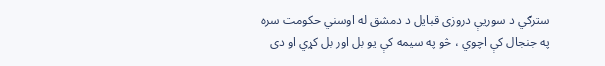سترګي د سوريې دروزی قبايل د دمشق له اوسني حکومت سره په جنجال کې اچوي ، څو په سیمه کې یو بل اور بل کړي او دی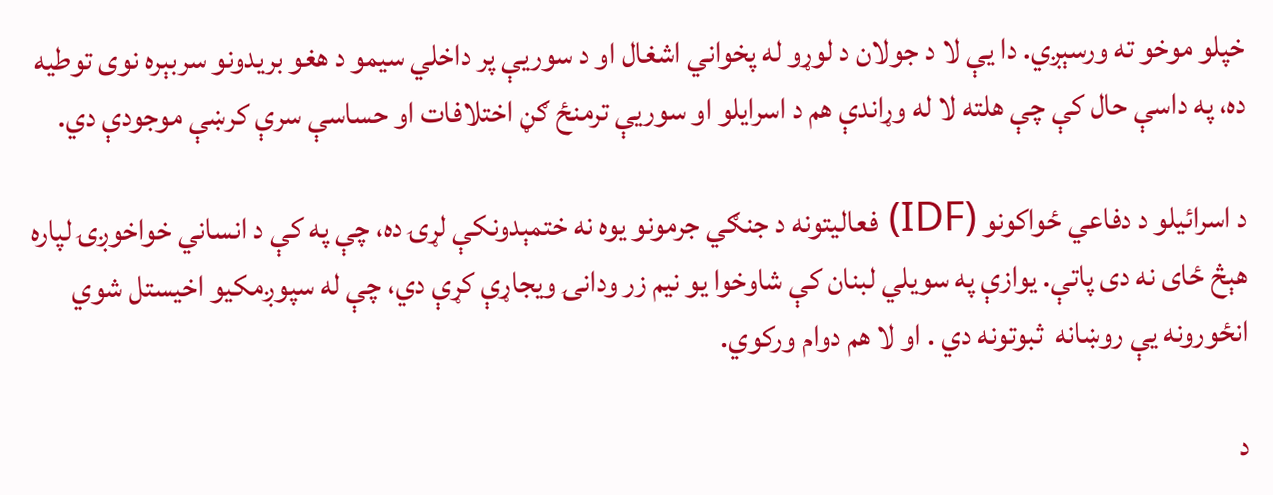خپلو موخو ته ورسېږي. دا یې لا د جولان د لوړو له پخواني اشغال او د سوریې پر داخلي سیمو د هغو بریدونو سربېره نوی توطيه ده، په داسې حال کې چې هلته لا له وړاندې هم د اسرايلو او سوريې ترمنځ ګڼ اختلافات او حساسې سرې کرښې موجودې دي.

د اسرائیلو د دفاعي ځواکونو (IDF) فعالیتونه د جنګي جرمونو یوه نه ختمېدونکې لړۍ ده، چې په کې د انساني خواخوږۍ لپاره هېڅ ځای نه دی پاتې. یوازې په سویلي لبنان کې شاوخوا یو نیم زر ودانۍ ویجاړې کړې دي، چې له سپوږمکيو اخيستل شوي انځورونه یې روښانه  ثبوتونه دي . او لا هم دوام ورکوي.

د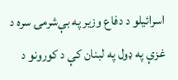اسرائیلو د دفاع وزیر په بې‌شرمۍ سره د غزې په ډول په لبنان کې د کورونو د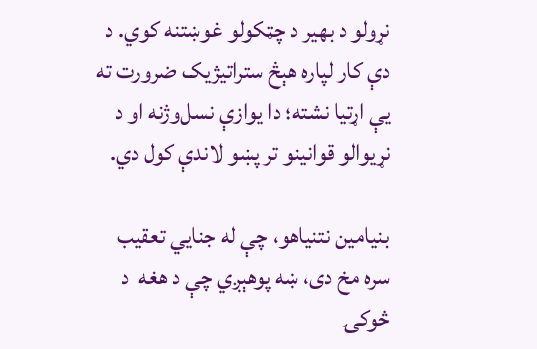نړولو د بهیر د چټکولو غوښتنه کوي. د دې کار لپاره هېڅ ستراتیژیک ضرورت ته یې اړتيا نشته؛ دا یوازې نسل‌وژنه او د نړیوالو قوانینو تر پښو لاندې کول دي.

بنیامین نتنیاهو، چې له جنایي تعقیب سره مخ دی، ښه پوهېږي چې د هغه  د څوکۍ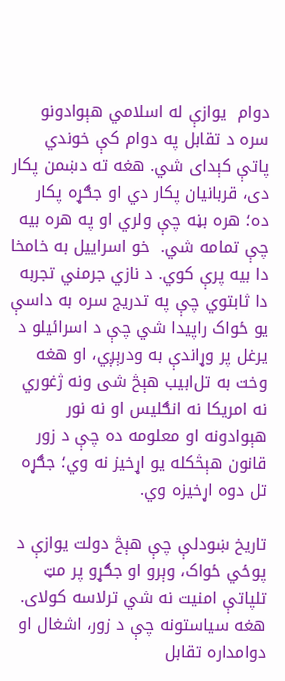دوام  یوازې له اسلامي هېوادونو سره د تقابل په دوام کې خوندي پاتې کېدای شي. هغه ته دښمن پکار دی، قربانیان پکار دي او جګړه پکار ده؛ هره بڼه چې ولري او په هره بیه چې تمامه شي.  خو اسراييل به خامخا دا بیه پرې کوي. د نازي جرمني تجربه دا ثابتوي چې په تدريج سره به داسې يو ځواک راپیدا شي چې د اسرائیلو د یرغل پر وړاندې به ودرېږي، او هغه وخت به تل‌ابیب هېڅ شی ونه ژغوري نه امریکا نه انګليس او نه نور هېوادونه او معلومه ده چې د زور قانون هېڅکله یو اړخیز نه وي؛ جګړه تل دوه اړخیزه وي.

تاریخ ښودلې چې هېڅ دولت یوازې د پوځي ځواک، وېرو او جګړو پر مټ تلپاتې امنیت نه شي ترلاسه کولای. هغه سیاستونه چې د زور، اشغال او دوامداره تقابل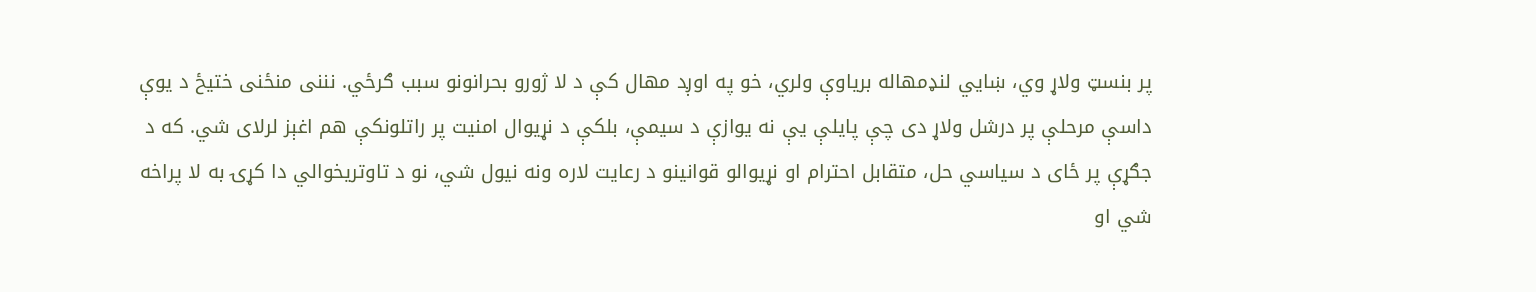پر بنسټ ولاړ وي، ښایي لنډمهاله بریاوې ولري، خو په اوږد مهال کې د لا ژورو بحرانونو سبب ګرځي. نننی منځنی ختیځ د یوې داسې مرحلې پر درشل ولاړ دی چې پایلې یې نه یوازې د سیمې، بلکې د نړیوال امنیت پر راتلونکې هم اغېز لرلای شي. که د جګړې پر ځای د سیاسي حل، متقابل احترام او نړیوالو قوانینو د رعایت لاره ونه نیول شي، نو د تاوتریخوالي دا کړۍ به لا پراخه شي او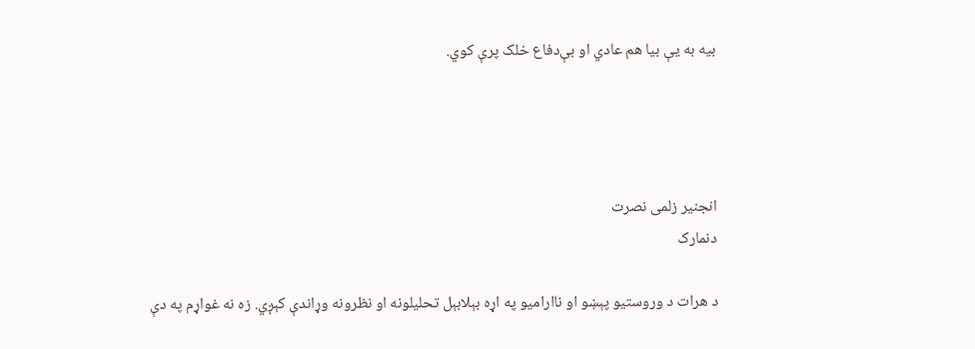بیه به یې بیا هم عادي او بې‌دفاع خلک پرې کوي.




انجنیر زلمی نصرت
دنمارک

د هرات د وروستیو پېښو او ناارامیو په اړه بېلابېل تحلیلونه او نظرونه وړاندې کېږي. زه نه غواړم په دې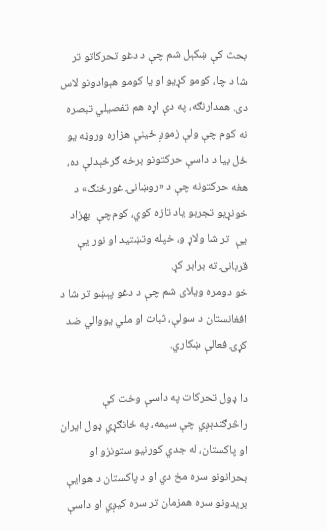بحث کې ښکېل شم چې د دغو تحرکاتو تر شا د چا، کومو کړیو او یا کومو هېوادونو لاس دی. همدارنګه، په دې اړه هم تفصیلي تبصره نه کوم چې ولې زموږ ځینې هزاره وروڼه یو ځل بیا د داسې حرکتونو برخه ګرځېدلې ده، هغه حرکتونه چې د «روښانۍ غورځنګ» د خونړیو تجربو یاد تازه کوي، کوم‌چې  بهزاد  یې  تر شا ولاړ و، خپله وتښتید او نور یې قربانۍ ته برابر کړ.
خو دومره ویلای شم چې د دغو پېښو تر شا د افغانستان د سولې، ثبات او ملي یووالي ضد کړۍ فعالې ښکاري.

دا ډول تحرکات په داسې وخت کې راڅرګندېږي چې سیمه، په ځانګړي ډول ایران او پاکستان، له جدي کورنیو ستونزو او بحرانونو سره مخ دي او د پاکستان د هوایې بریدونو سره همزمان تر سره کیږي او داسې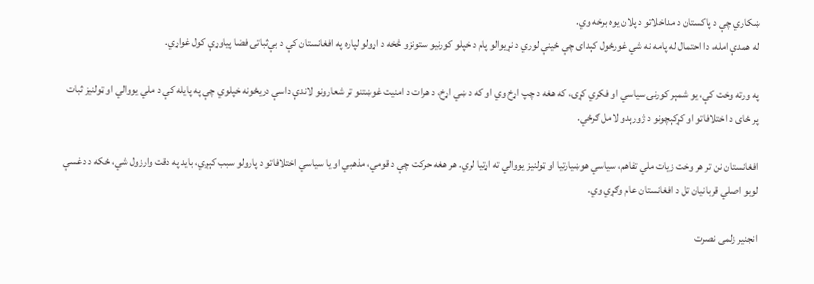ښکاري چې د پاکستان د مداخلاتو د پلان یوه برخه وي.
له همدې امله، دا احتمال له پامه نه شي غورځول کېدای چې ځینې لوري د نړیوالو پام د خپلو کورنیو ستونزو څخه د اړولو لپاره په افغانستان کې د بې‌ثباتۍ فضا پیاوړې کول غواړي.

په ورته وخت کې، یو شمېر کورنۍ سیاسي او فکري کړۍ، که هغه د چپ اړخ وي او که د ښي اړخ، د هرات د امنیت غوښتنو تر شعارونو لاندې داسې دریځونه خپلوي چې په پایله کې د ملي یووالي او ټولنیز ثبات پر ځای د اختلافاتو او کړکېچونو د ژورېدو لامل ګرځي.

افغانستان نن تر هر وخت زیات ملي تفاهم، سیاسي هوښیارتیا او ټولنیز یووالي ته اړتیا لري. هر هغه حرکت چې د قومي، مذهبي او یا سیاسي اختلافاتو د پارولو سبب کېږي، باید په دقت وارزول شي، ځکه د دغسې لوبو اصلي قربانیان تل د افغانستان عام وګړي وي.

انجنیر زلمی نصرت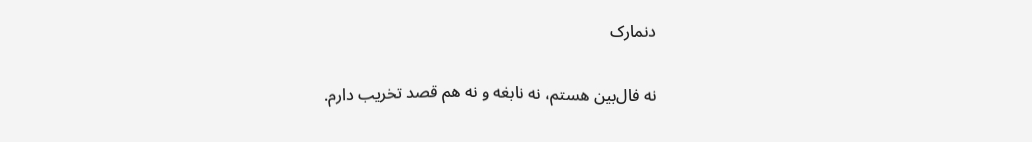دنمارک

نه فال‌بین هستم، نه نابغه و نه هم قصد تخریب دارم.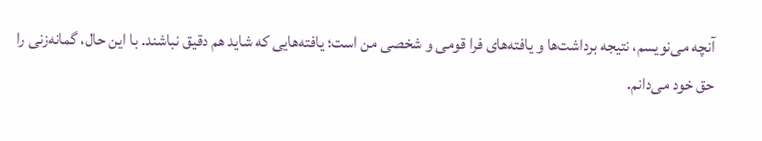آنچه می‌نویسم، نتیجه برداشت‌ها و یافته‌های فرا قومی و شخصی من است؛ یافته‌هایی که شاید هم دقیق نباشند. با این حال، گمانه‌زنی را حق خود می‌دانم.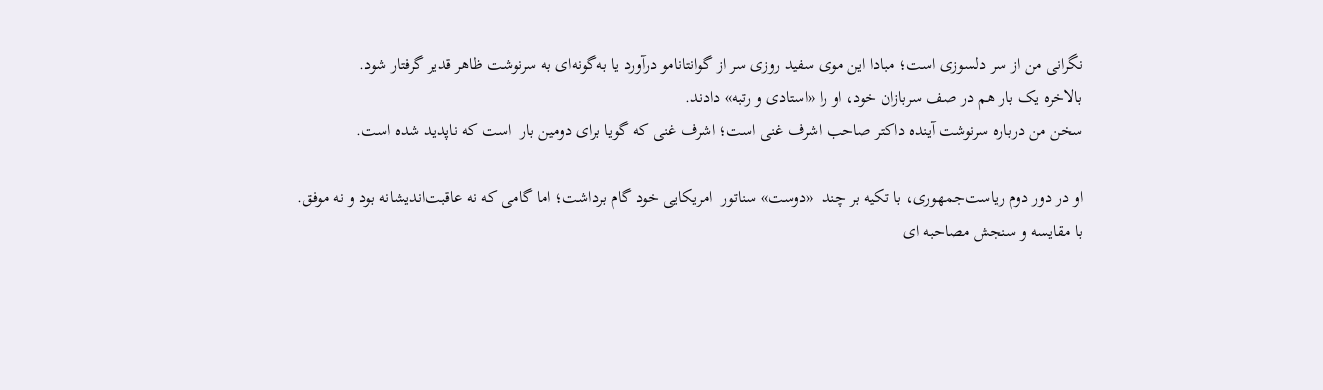نگرانی من از سر دلسوزی است؛ مبادا این موی سفید روزی سر از گوانتانامو درآورد یا به‌گونه‌ای به سرنوشت ظاهر قدیر گرفتار شود.
بالاخره یک بار هم در صف سربازان خود، او را «استادی و‌ رتبه» دادند.
سخن من درباره سرنوشت آینده داکتر صاحب اشرف غنی است؛ اشرف غنی‌ که گویا برای دومین بار  است که ناپدید شده است.

او در دور دوم ریاست‌جمهوری، با تکیه بر چند  «دوست» سناتور  امریکایی خود گام برداشت؛ اما گامی که نه عاقبت‌اندیشانه بود و نه موفق.
با مقایسه و سنجش مصاحبه‌ ای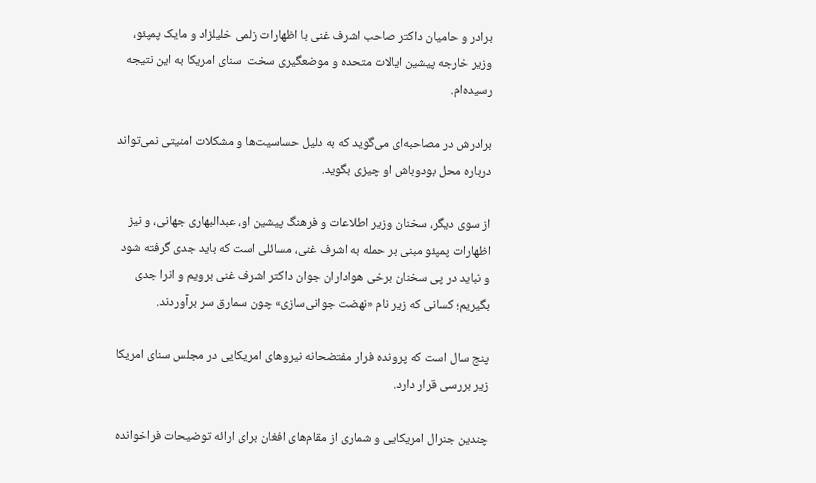برادر و حامیان داکتر صاحب اشرف غنی با اظهارات زلمی خلیلزاد و مایک پمپئو، وزیر خارجه پیشین ایالات متحده و موضعگیری سخت  سنای امریکا به این نتیجه رسیده‌ام.

برادرش در مصاحبه‌ای می‌گوید که به دلیل حساسیت‌ها و مشکلات امنیتی نمی‌تواند درباره محل بودوباش او چیزی بگوید.

از سوی دیگر، سخنان وزیر اطلاعات و فرهنگ پیشین او، عبدالبهاری جهانی، و نیز اظهارات پمپئو مبنی بر حمله به اشرف غنی، مسائلی است که باید جدی گرفته شود و نباید در پی سخنان برخی هواداران جوان داکتر اشرف غنی برویم و انرا جدی بگیریم؛ کسانی که زیر نام «نهضت جوانی‌سازی» چون سمارق سر برآوردند.

پنج سال است که پرونده فرار مفتضحانه نیروهای امریکایی در مجلس سنای امریکا زیر بررسی قرار دارد.

چندین جنرال امریکایی و شماری از مقام‌های افغان برای ارائه توضیحات فراخوانده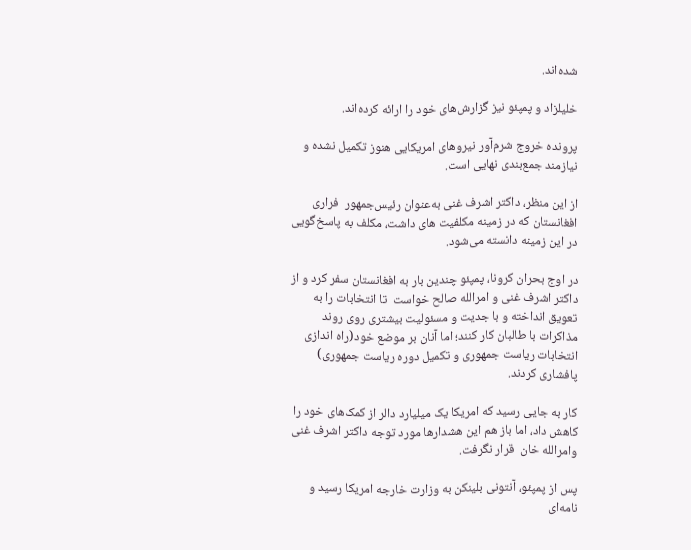شده‌اند.

خلیلزاد و پمپئو نیز گزارش‌های خود را ارائه کرده‌اند.

پرونده خروج شرم‌آور نیروهای امریکایی هنوز تکمیل نشده و نیازمند جمع‌بندی نهایی است.

از این منظر، داکتر اشرف غنی به‌عنوان رئیس‌جمهور  فراری افغانستان که در زمینه مکلفیت های داشت، مکلف به پاسخ‌گویی در این زمینه دانسته می‌شود.

در اوج بحران کرونا، پمپئو چندین بار به افغانستان سفر کرد و از داکتر اشرف غنی و امرالله صالح خواست  تا انتخابات را به تعویق انداخته و با جدیت و مسئولیت بیشتری روی روند مذاکرات با طالبان کار کنند؛ اما آنان بر موضع خود(راه اندازی انتخابات ریاست جمهوری و تکمیل دوره ریاست جمهوری) پافشاری کردند.

کار به جایی رسید که امریکا یک میلیارد دالر از کمک‌های خود را کاهش داد، اما باز هم این هشدارها مورد توجه داکتر اشرف غنی و‌امرالله خان  قرار نگرفت.

پس از پمپئو، آنتونی بلینکن به وزارت خارجه امریکا رسید و نامه‌ای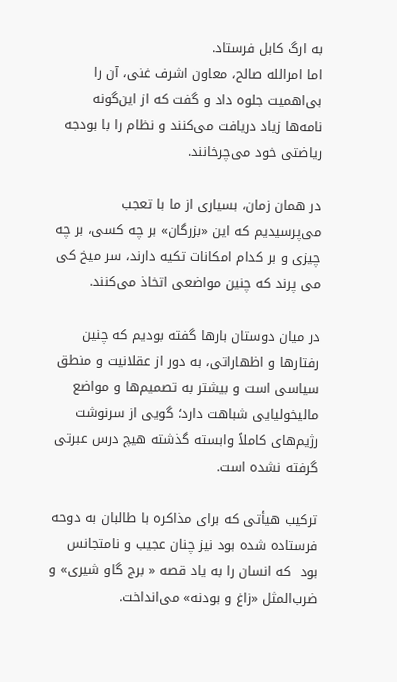به ارگ کابل فرستاد.
اما امرالله صالح، معاون اشرف غنی، آن را بی‌اهمیت جلوه داد و گفت که از این‌گونه نامه‌ها زیاد دریافت می‌کنند و نظام را با بودجه ریاضتی خود می‌چرخانند.

در همان زمان، بسیاری از ما با تعجب می‌پرسیدیم که این «بزرگان» بر چه کسی، بر چه چیزی و بر کدام امکانات تکیه دارند، سر میخ کی می پرند که چنین مواضعی اتخاذ می‌کنند.

در میان دوستان بارها گفته بودیم که چنین رفتارها و اظهاراتی، به دور از عقلانیت و منطق سیاسی است و بیشتر به تصمیم‌ها و مواضع مالیخولیایی شباهت دارد؛ گویی از سرنوشت رژیم‌های کاملاً وابسته گذشته هیچ درس عبرتی گرفته نشده است.

ترکیب هیأتی که برای مذاکره با طالبان به دوحه فرستاده شده بود نیز چنان عجیب و نامتجانس بود  که انسان را به یاد قصه « برج گاو شیری» و ضرب‌المثل «زاغ و بودنه» می‌انداخت.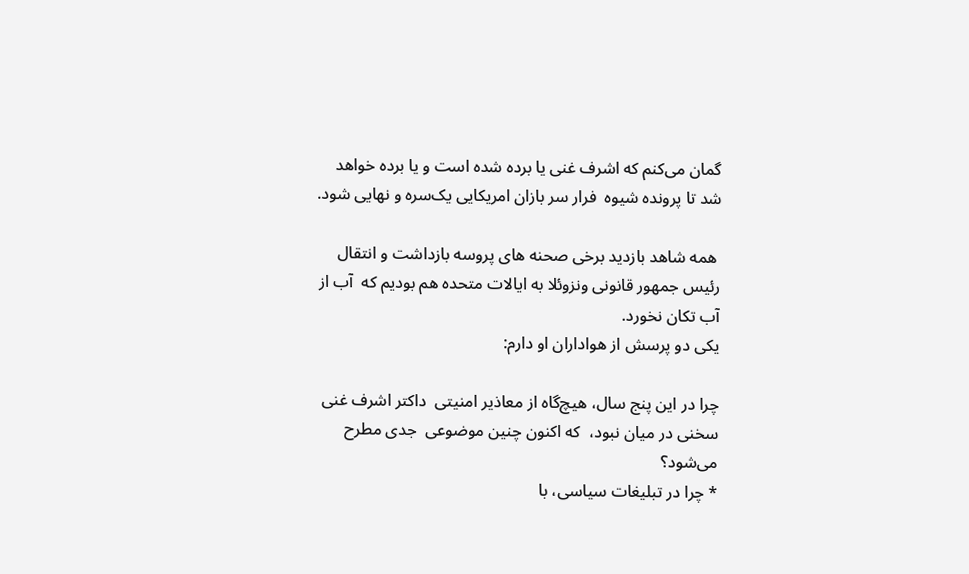گمان می‌کنم که اشرف غنی یا برده شده است و یا برده خواهد شد تا پرونده شیوه  فرار سر بازان امریکایی یک‌سره و نهایی شود.

 همه شاهد بازدید برخی صحنه های پروسه بازداشت و انتقال رئیس جمهور قانونی ونزوئلا به ایالات متحده هم بودیم که  آب از آب تکان نخورد.
یکی دو پرسش از هواداران او دارم:

چرا در این پنج سال، هیچ‌گاه از معاذیر امنیتی  داکتر اشرف غنی سخنی در میان نبود،  که اکنون چنین موضوعی  جدی مطرح می‌شود؟
* چرا در تبلیغات سیاسی، با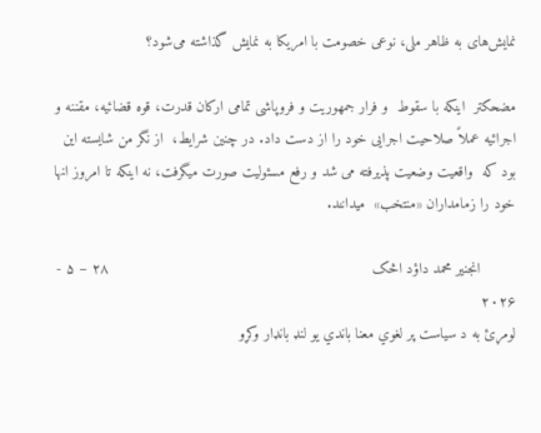نمایش‌های به ظاهر ملی، نوعی خصومت با امریکا به نمایش گذاشته می‌شود؟

مضحکتر  اینکه با سقوط  و فرار جمهوریت و فروپاشی تمامی ارکان قدرت، قوه قضائیه، مقننه و اجرائیه عملاً صلاحیت اجرایی خود را از دست داد. در چنین شرایط،  از نگر من شایسته این بود که  واقعیت وضعیت پذیرفته می شد و رفع مسئولیت صورت میگرفت، نه اینکه تا امروز انها خود را زمامداران «منتخب»  میدانند.

        انجنیر محمد داؤد اڅک                                                            ۲۸ – ۵ - ۲۰۲۶
لومړئ به د سیاست پر لغوي معنا باندي یو لنډ بانډار وکړو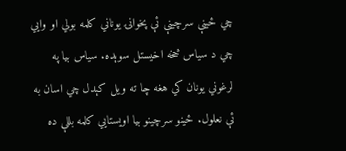چي ځینې سرچینې ئې پخوانۍ یوناني کلمه بولي او وایي چي د سیاس څخه اخیستل سوېده. سیاس بیا په لرغوني یونان کي هغه چا ته ویل کېدل چي اسان به ئې نعلول. ځینو سرچینو بیا اویستایي کلمه بللې ده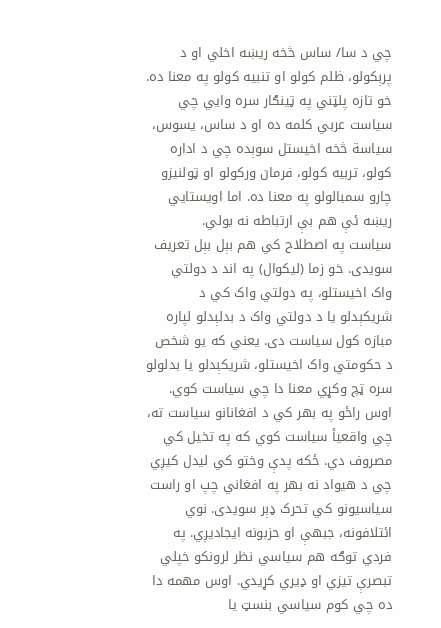چي د سا/ ساس څخه ریښه اخلي او د پرېکولو، ظلم کولو او تنبیه کولو په معنا ده. خو تازه پلټني په ټینګار سره وایي چي سیاست عربي کلمه ده او د ساس، یسوس، سیاسة څخه اخیستل سوېده چي د اداره کولو، تربیه کولو، فرمان ورکولو او ټولنیزو چارو سمبالولو په معنا ده. اما اویستایي ریښه ئې هم بې ارتباطه نه بولي.
سیاست په اصطلاح کي هم بېل بېل تعریف سویدی. خو زما (لیکوال) په اند د دولتي واک اخیستلو، په دولتي واک کي د شریکېدلو یا د دولتي واک د بدلېدلو لپاره مبازه کول سیاست دی. یعني که یو شخص د حکومتي واک اخیستلو، شریکېدلو یا بدلولو سره ټچ وکړي معنا دا چي سیاست کوي.
اوس راځو په بهر کي د افغانانو سیاست ته، چي واقعیأ سیاست کوي که په تخیل کي مصروف دي. ځکه پدې وختو کي لیدل کیږي چي د هیواد نه بهر په افغاني چپ او راست سیاسیونو کي تحرک ډېر سویدی. نوي ائتلافونه، جبهې او حزبونه ایجادیږي. په فردي توګه هم سیاسي نظر لرونکو خپلي تبصرې تیزي او ډیري کړیدي. اوس مهمه دا ده چي کوم سیاسي بنسټ یا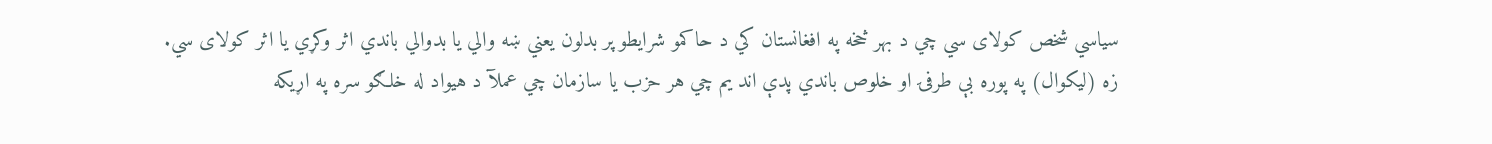سیاسي شخص کولای سي چي د بهر څخه په افغانستان کي د حاکمو شرایطو پر بدلون یعني ښه والي یا بدوالي باندي اثر وکړي یا اثر کولای سي.
زه (لیکوال) په پوره بې طرفۍ او خلوص باندي پدې اند یم چي هر حزب یا سازمان چي عملآ د هیواد له خلګو سره په اړیکه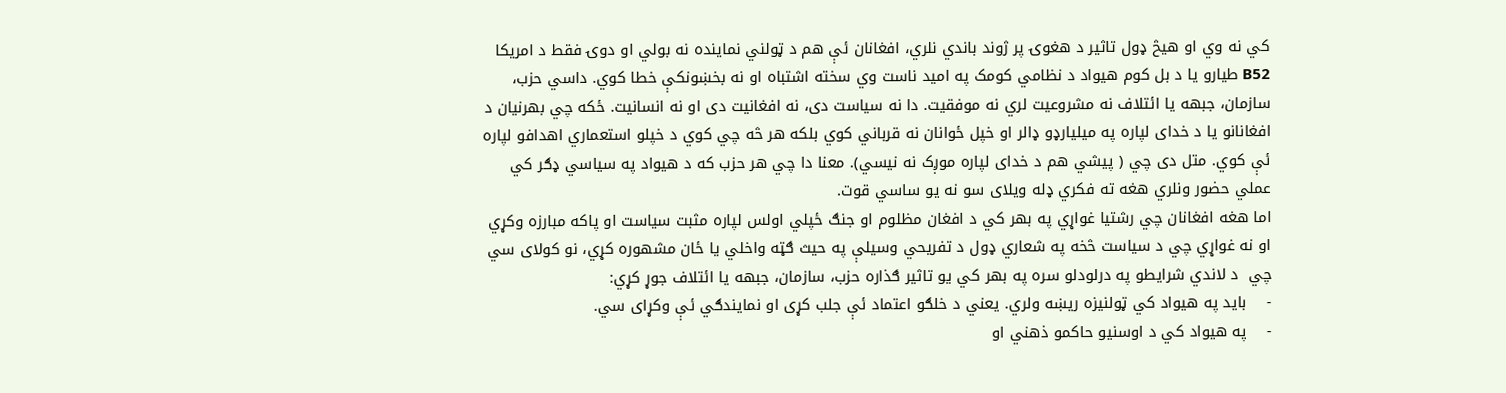کي نه وي او هیڅ ډول تاثیر د هغوۍ پر ژوند باندي نلري، افغانان ئې هم د ټولني نماینده نه بولي او دوۍ فقط د امریکا B52 طیارو یا د بل کوم هیواد د نظامي کومک په امید ناست وي سخته اشتباه او نه بخښونکې خطا کوي. داسي حزب، سازمان، جبهه یا ائتلاف نه مشروعیت لري نه موفقیت. دا نه سیاست دی، نه افغانیت دی او نه انسانیت. ځکه چي بهرنیان د افغانانو یا د خدای لپاره په میلیارډو ډالر او خپل ځوانان نه قرباني کوي بلکه هر څه چي کوي د خپلو استعماري اهدافو لپاره ئې کوي. متل دی چي ( پیشي هم د خدای لپاره موږک نه نیسي). معنا دا چي هر حزب که د هیواد په سیاسي ډګر کي عملي حضور ونلري هغه ته فکري ډله ویلای سو نه یو ساسي قوت.
اما هغه افغانان چي رشتیا غواړي په بهر کي د افغان مظلوم او جنګ ځپلي اولس لپاره مثبت سیاست او پاکه مبارزه وکړي او نه غواړي چي د سیاست څخه په شعاري ډول د تفریحي وسیلې په حیث ګټه واخلي یا ځان مشهوره کړي، نو کولای سي چي  د لاندي شرایطو په درلودلو سره په بهر کي یو تاثیر ګذاره حزب، سازمان، جبهه یا ائتلاف جوړ کړي:
-    باید په هیواد کي ټولنیزه ریښه ولري. یعني د خلګو اعتماد ئې جلب کړی او نمایندګي ئې وکړای سي.
-    په هیواد کي د اوسنيو حاکمو ذهني او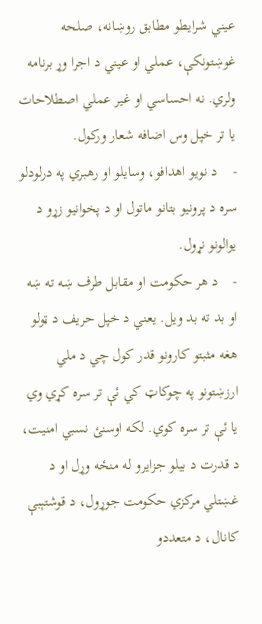عیني شرایطو مطابق روښانه، صلحه غوښتونکې، عملي او عیني د اجرا وړ برنامه ولري. نه احساسي او غیر عملي اصطلاحات یا تر خپل وس اضافه شعار ورکول.
-    د نویو اهدافو، وسایلو او رهبري په درلودلو سره د پرونیو بتانو ماتول او د پخوانيو زړو د یوالونو نړول.
-    د هر حکومت او مقابل طرف ښه ته ښه او بد ته بد ویل. یعني د خپل حریف د ټولو هغه مثبتو کارونو قدر کول چي د ملي ارزښتونو په چوکاټ کي ئې تر سره کړي وي یا ئې تر سره کوي. لکه اوسنئ نسبي امنیت، د قدرت د بیلو جزایرو له منځه وړل او د غښتلي مرکزي حکومت جوړول، د قوشتېبې کانال، د متعددو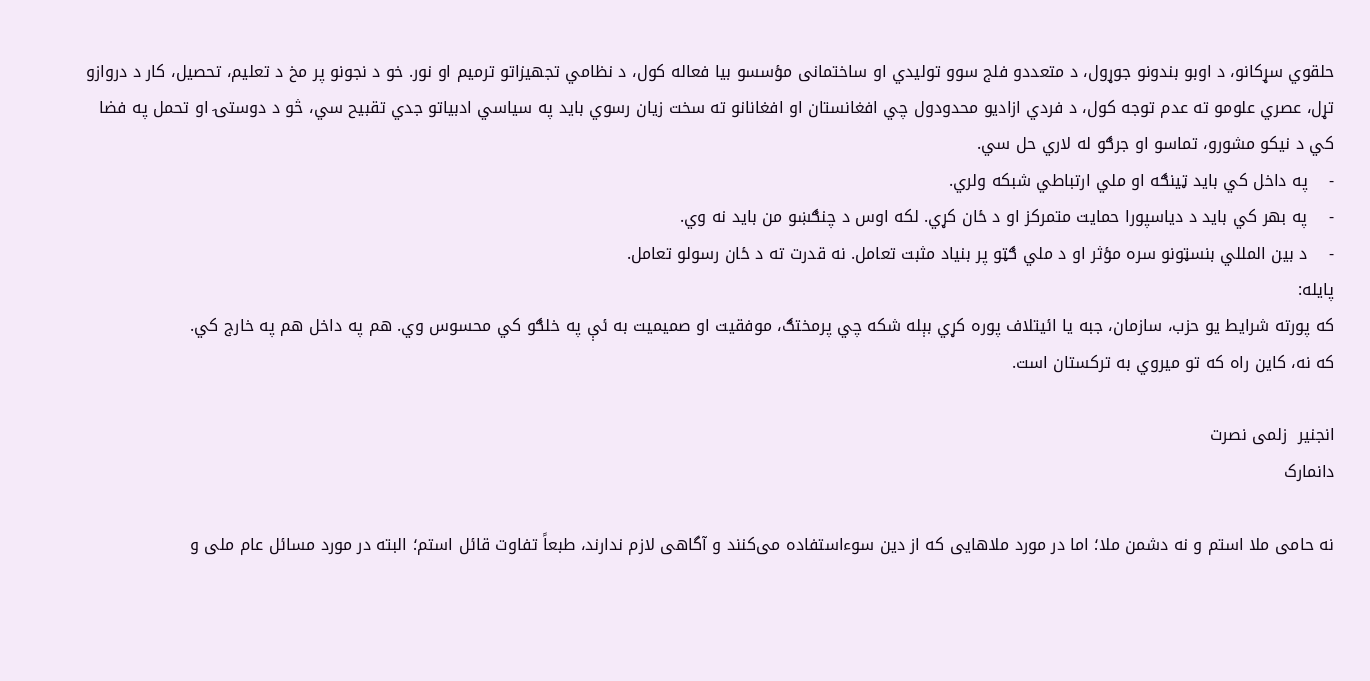حلقوي سړکانو، د اوبو بندونو جوړول، د متعددو فلج سوو تولیدي او ساختمانی مؤسسو بیا فعاله کول، د نظامي تجهیزاتو ترمیم او نور. خو د نجونو پر مخ د تعلیم، تحصیل، کار د دروازو تړل، عصري علومو ته عدم توجه کول، د فردي ازادیو محدودول چي افغانستان او افغانانو ته سخت زیان رسوي باید په سیاسي ادبیاتو جدي تقبیح سي، څو د دوستۍ او تحمل په فضا کي د نیکو مشورو، تماسو او جرګو له لاري حل سي.
-    په داخل کي باید ټینګه او ملي ارتباطي شبکه ولري.
-    په بهر کي باید د دیاسپورا حمایت متمرکز او د ځان کړي. لکه اوس د چنګښو من باید نه وي.
-    د بین المللي بنسټونو سره مؤثر او د ملي ګټو پر بنیاد مثبت تعامل. نه قدرت ته د ځان رسولو تعامل.
پایله:
که پورته شرایط یو حزب، سازمان، جبه یا ائیتلاف پوره کړي بېله شکه چي پرمختګ، موفقیت او صمیمیت به ئې په خلګو کي محسوس وي. هم په داخل هم په خارج کي.
که نه، کاین راه که تو میروي به ترکستان است.

انجنیر  زلمی نصرت
دانمارک

نه حامی ملا استم و نه دشمن ملا؛ اما در مورد ملاهایی که از دین سوءاستفاده می‌کنند و آگاهی لازم ندارند، طبعاً تفاوت قائل استم؛ البته در مورد مسائل عام ملی و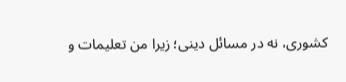کشوری، نه در مسائل دینی؛ زیرا من تعلیمات و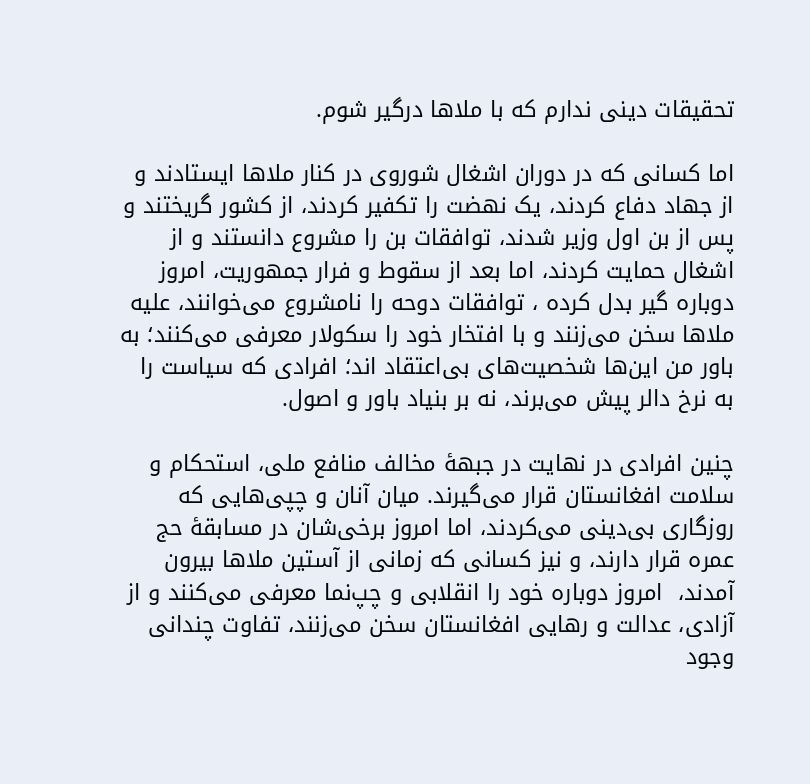تحقیقات دینی ندارم که با ملاها درگیر شوم.

اما کسانی که در دوران اشغال شوروی در کنار ملاها ایستادند و از جهاد دفاع کردند، یک نهضت را تکفیر کردند، از کشور گریختند و پس از بن اول وزیر شدند، توافقات بن را مشروع دانستند و از اشغال حمایت کردند، اما بعد از سقوط و فرار جمهوریت، امروز دوباره گیر بدل کرده ، توافقات دوحه را نامشروع می‌خوانند، علیه ملاها سخن می‌زنند و با افتخار خود را سکولار معرفی می‌کنند؛ به باور من این‌ها شخصیت‌های بی‌اعتقاد اند؛ افرادی که سیاست را به نرخ دالر پیش می‌برند، نه بر بنیاد باور و اصول.

چنین افرادی در نهایت در جبههٔ مخالف منافع ملی، استحکام و سلامت افغانستان قرار می‌گیرند. میان آنان و چپی‌هایی که روزگاری بی‌دینی می‌کردند، اما امروز برخی‌شان در مسابقهٔ حج عمره قرار دارند، و نیز کسانی که زمانی از آستین ملاها بیرون آمدند،  امروز دوباره خود را انقلابی و چپ‌نما معرفی می‌کنند و از آزادی، عدالت و رهایی افغانستان سخن می‌زنند، تفاوت چندانی وجود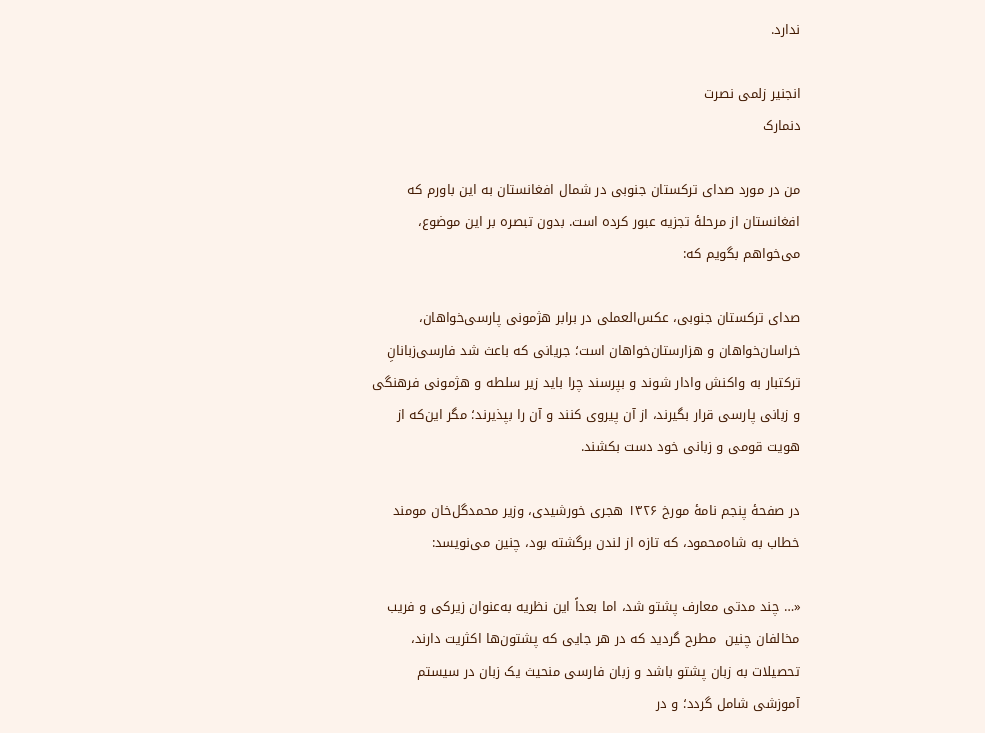ندارد.

انجنیر زلمی نصرت
دنمارک

من در مورد صدای ترکستان جنوبی در شمال افغانستان به این باورم که افغانستان از مرحلۀ تجزیه عبور کرده است. بدون تبصره بر این موضوع، می‌خواهم بگویم که:

صدای ترکستان جنوبی، عکس‌العملی در برابر هژمونی پارسی‌خواهان، خراسان‌خواهان و هزارستان‌خواهان است؛ جریانی که باعث شد فارسی‌زبانانِ ترکتبار به واکنش وادار شوند و بپرسند چرا باید زیر سلطه و هژمونی فرهنگی و زبانی پارسی قرار بگیرند، از آن پیروی کنند و آن را بپذیرند؛ مگر این‌که از هویت قومی و زبانی خود دست بکشند.

در صفحۀ پنجم نامۀ مورخ ۱۳۲۶ هجری خورشیدی، وزیر محمدگل‌خان مومند خطاب به شاه‌محمود، که تازه از لندن برگشته بود، چنین می‌نویسد:

«… چند مدتی معارف پشتو شد، اما بعداً این نظریه به‌عنوان زیرکی و فریب مخالفان چنین  مطرح گردید که در هر جایی که پشتون‌ها اکثریت دارند، تحصیلات به زبان پشتو باشد و زبان فارسی منحیث یک زبان در سیستم آموزشی شامل گردد؛ و در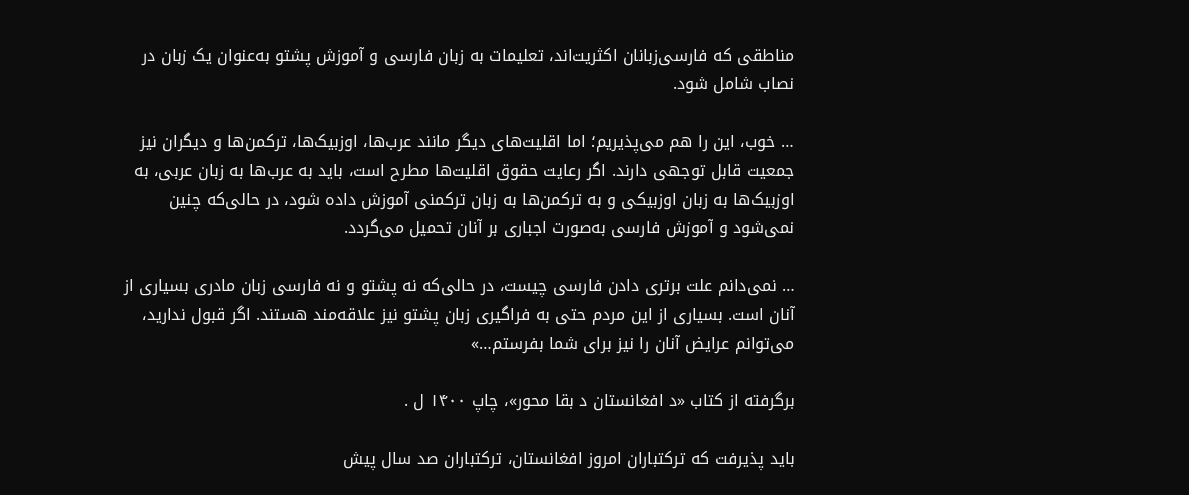مناطقی که فارسی‌زبانان اکثریت‌اند، تعلیمات به زبان فارسی و آموزش پشتو به‌عنوان یک زبان در نصاب شامل شود.

… خوب، این را هم می‌پذیریم؛ اما اقلیت‌های دیگر مانند عرب‌ها، اوزبیک‌ها، ترکمن‌ها و دیگران نیز جمعیت قابل توجهی دارند. اگر رعایت حقوق اقلیت‌ها مطرح است، باید به عرب‌ها به زبان عربی، به اوزبیک‌ها به زبان اوزبیکی و به ترکمن‌ها به زبان ترکمنی آموزش داده شود، در حالی‌که چنین نمی‌شود و آموزش فارسی به‌صورت اجباری بر آنان تحمیل می‌گردد.

… نمی‌دانم علت برتری دادن فارسی چیست، در حالی‌که نه پشتو و نه فارسی زبان مادری بسیاری از آنان است. بسیاری از این مردم حتی به فراگیری زبان پشتو نیز علاقه‌مند هستند. اگر قبول ندارید، می‌توانم عرایض آنان را نیز برای شما بفرستم…»

برگرفته از کتاب «د افغانستان د بقا محور»، چاپ ۱۴۰۰ ل .

باید پذیرفت که ترکتباران امروز افغانستان، ترکتباران صد سال پیش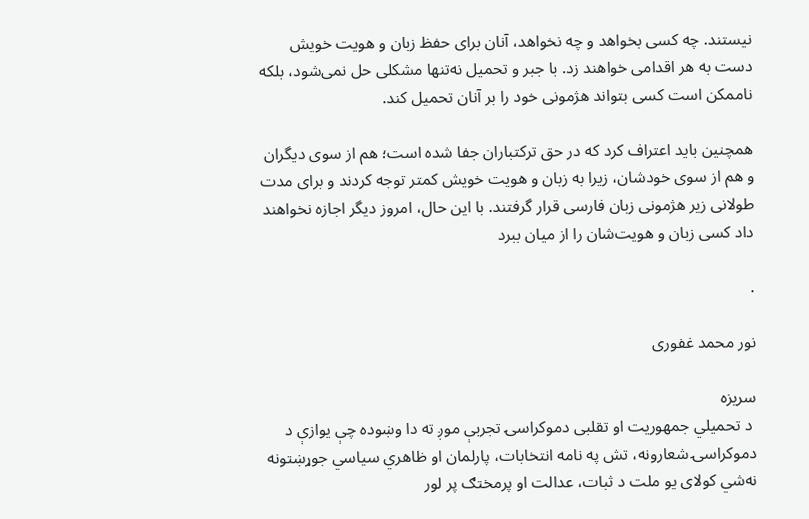نیستند. چه کسی بخواهد و چه نخواهد، آنان برای حفظ زبان و هویت خویش دست به هر اقدامی خواهند زد. با جبر و تحمیل نه‌تنها مشکلی حل نمی‌شود، بلکه ناممکن است کسی بتواند هژمونی خود را بر آنان تحمیل کند.

همچنین باید اعتراف کرد که در حق ترکتباران جفا شده است؛ هم از سوی دیگران و هم از سوی خودشان، زیرا به زبان و هویت خویش کمتر توجه کردند و برای مدت طولانی زیر هژمونی زبان فارسی قرار گرفتند. با این حال، امروز دیگر اجازه نخواهند داد کسی زبان و هویت‌شان را از میان ببرد

.

نور محمد غفوری

سریزه
 د تحمیلي جمهوریت او تقلبی دموکراسۍ تجربې موږ ته دا وښوده چې یوازې د دموکراسۍ شعارونه، تش په نامه انتخابات، پارلمان او ظاهري سیاسي جوړښتونه نه‌شي کولای یو ملت د ثبات، عدالت او پرمختګ پر لور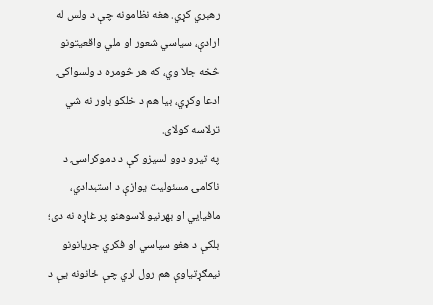رهبري کړي. هغه نظامونه چې د ولس له ارادې، سیاسي شعور او ملي واقعیتونو څخه جلا وي، که هر څومره د ولسواکۍ ادعا وکړي، بیا هم د خلکو باور نه شي ترلاسه کولای.
په تیرو دوو لسیزو کې د دموکراسۍ د ناکامۍ مسئولیت یوازې د استبدادي، مافیایي او بهرنیو لاسوهنو پر غاړه نه دی؛ بلکې د هغو سیاسي او فکري جریانونو نیمګړتیاوې هم رول لري چې ځانونه یې د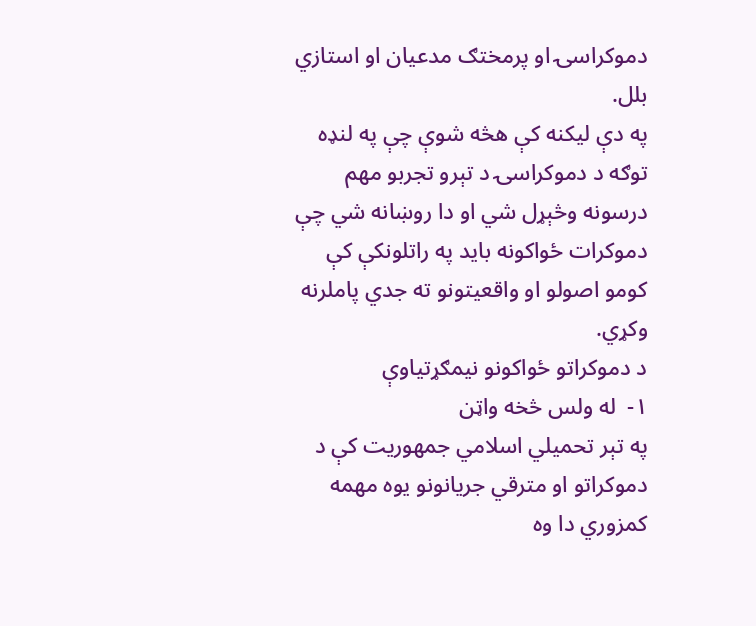دموکراسۍ او پرمختګ مدعیان او استازي بلل.
په دې لیکنه کې هڅه شوې چې په لنډه توګه د دموکراسۍ د تېرو تجربو مهم درسونه وڅېړل شي او دا روښانه شي چې دموکرات ځواکونه باید په راتلونکې کې کومو اصولو او واقعیتونو ته جدي پاملرنه وکړي.
د دموکراتو ځواکونو نیمګړتیاوې
۱-  له ولس څخه واټن
په تېر تحمیلي اسلامي جمهوریت کې د دموکراتو او مترقي جریانونو یوه مهمه کمزوري دا وه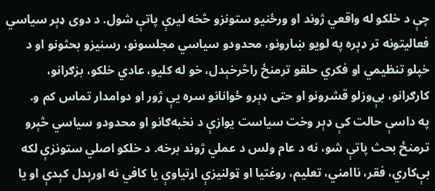چې د خلکو له واقعي ژوند او ورځنیو ستونزو څخه لیرې پاتې شول. د دوی ډېر سیاسي فعالیتونه تر ډېره په لویو ښارونو، محدودو سیاسي مجلسونو، رسنیزو بحثونو او د خپلو تنظيمي او فکري حلقو ترمنځ راڅرخېدل، خو له کلیو، عادي خلکو، بزګرانو، کارګرانو، بې‌وزلو قشرونو او حتی ډېرو ځوانانو سره یې ژور او دوامدار تماس کم و.
په داسې حالت کې ډېر وخت سیاست یوازې د نخبه‌ګانو او محدودو سیاسي څېرو ترمنځ بحث پاتې شو، نه د عام ولس د عملي ژوند برخه. د خلکو اصلي ستونزې لکه بې‌کاري، فقر، ناامني، تعلیم، روغتیا او ټولنیزې اړتیاوې یا کافي نه اورېدل کېدې او یا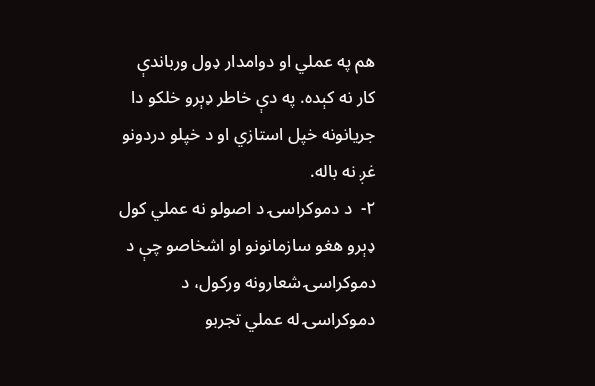هم په عملي او دوامدار ډول ورباندې کار نه کېده. په دې خاطر ډېرو خلکو دا جریانونه خپل استازي او د خپلو دردونو غږ نه باله.
۲-  د دموکراسۍ د اصولو نه عملي کول
ډېرو هغو سازمانونو او اشخاصو چې د دموکراسۍ شعارونه ورکول، د دموکراسۍ له عملي تجربو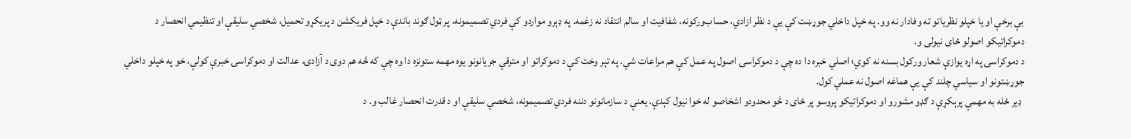بې برخې او یا خپلو نظریاتو ته وفادار نه وو. په خپل داخلي جوړښت کې یې د نظر ازادي، حساب‌ورکونه، شفافیت او سالم انتقاد نه زغمه. په ډېرو مواردو کې فردي تصمیمونه، پر ټول ګوند باندې د خپل فریکشن د پریکړو تحمیل، شخصي سلیقې او تنظيمي انحصار د دموکراتیکو اصولو ځای نیولی و.
د دموکراسۍ په اړه یوازې شعار ورکول بسنه نه کوي؛ اصلي خبره دا ده چې د دموکراسۍ اصول په عمل کې هم مراعات شي. په تېر وخت کې د دموکراتو او مترقي جریانونو یوه مهمه ستونزه دا وه چې که څه هم دوی د آزادۍ، عدالت او دموکراسۍ خبرې کولې، خو په خپلو داخلي جوړښتونو او سیاسي چلند کې یې هماغه اصول نه عملي کول.
 ډیر ځله به مهمې پرېکړې د ګډو مشورو او دموکراتیکو پروسو پر ځای د څو محدودو اشخاصو له خوا نیول کېدې. یعنې د سازمانونو دننه فردي تصمیمونه، شخصي سلیقې او د قدرت انحصار غالب و. د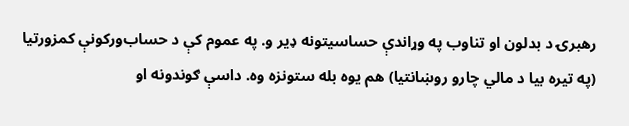رهبرۍ د بدلون او تناوب په وړاندې حساسیتونه ډیر و. په عموم کې د حساب‌ورکونې کمزورتیا (په تیره بیا د مالي چارو روښانتیا) هم یوه بله ستونزه وه. داسې ګوندونه او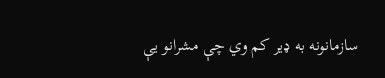سازمانونه به ډیر کم وي چې مشرانو یې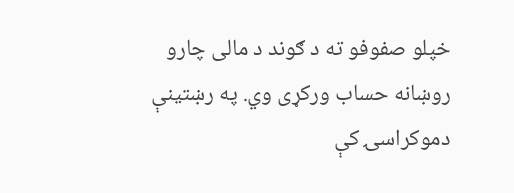خپلو صفوفو ته د ګوند د مالی چارو روښانه حساب ورکړی وي. په رښتینې دموکراسۍ کې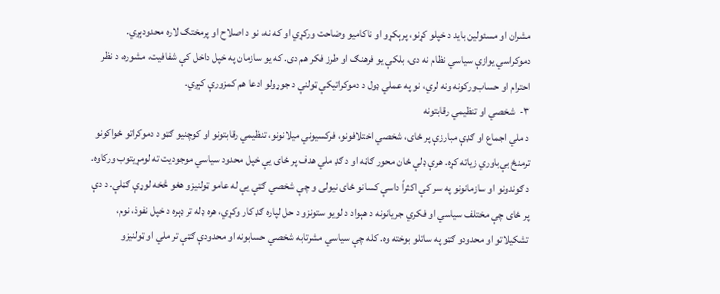مشران او مسئولین باید د خپلو کړنو، پرېکړو او ناکامیو وضاحت ورکړي او که نه، نو د اصلاح او پرمختګ لاره محدودېږي.
دموکراسي یوازې سیاسي نظام نه دی، بلکې یو فرهنګ او طرز فکر هم دی. که یو سازمان په خپل داخل کې شفافیت، مشوره، د نظر احترام او حساب‌ورکونه ونه لري، نو په عملي ډول د دموکراتیکې ټولنې د جوړولو ادعا هم کمزورې کېږي.
۳-  شخصي او تنظيمي رقابتونه
د ملي اجماع او ګډې مبارزې پر ځای، شخصي اختلافونو، فرکسیوني میلانونو، تنظيمي رقابتونو او کوچنیو ګټو د دموکراتو ځواکونو ترمنځ بې‌باوري زیاته کړه. هرې ډلې ځان محور ګاڼه او د ګډ ملي هدف پر ځای یې خپل محدود سیاسي موجودیت ته لومړیتوب ورکاوه. د ګوندونو او سازمانونو په سر کې اکثراً داسې کسانو ځای نیولی و چې شخصي ګټې یې له عامو ټولنیزو هغو څخه لوړې ګڼلې. د دې پر ځای چې مختلف سیاسي او فکري جریانونه د هېواد د لویو ستونزو د حل لپاره ګډ کار وکړي، هره ډله تر ډېره د خپل نفوذ، نوم، تشکیلاتو او محدودو ګټو په ساتلو بوخته وه. کله چې سیاسي مشرتابه شخصي حسابونه او محدودې ګټې تر ملي او ټولنیزو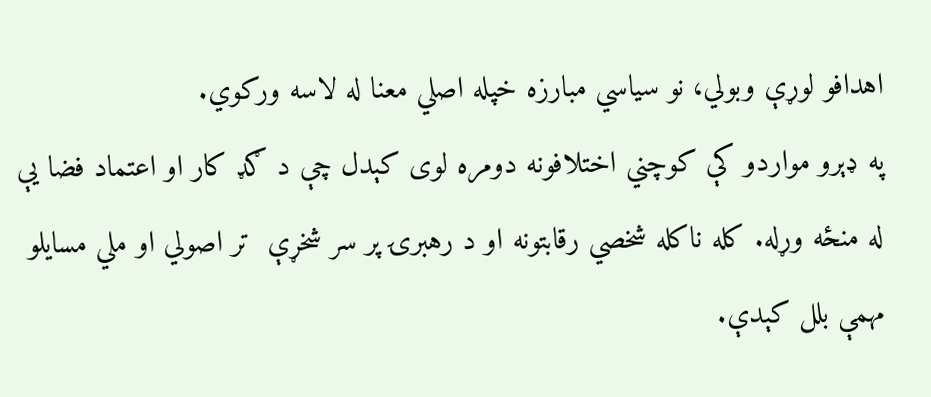اهدافو لوړې وبولي، نو سیاسي مبارزه خپله اصلي معنا له لاسه ورکوي.
په ډېرو مواردو کې کوچني اختلافونه دومره لوی کېدل چې د ګډ کار او اعتماد فضا یې له منځه وړله. کله ناکله شخصي رقابتونه او د رهبرۍ پر سر شخړې  تر اصولي او ملي مسایلو مهمې بلل کېدې.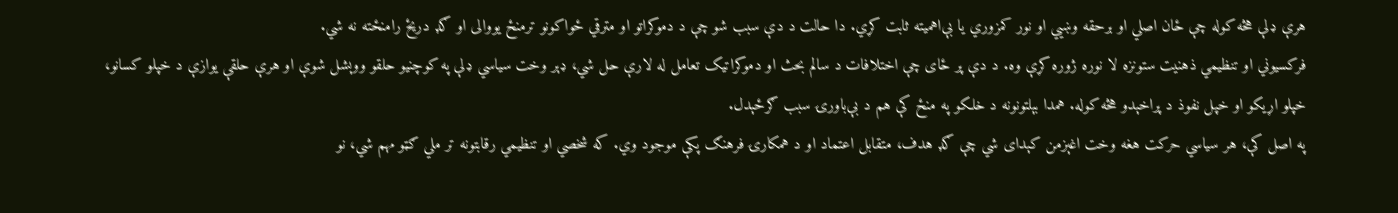هرې ډلې هڅه کوله چې ځان اصلي او برحقه وښيي او نور کمزوري یا بې‌اهمیته ثابت کړي. دا حالت د دې سبب شو چې د دموکراتو او مترقي ځواکونو ترمنځ یووالی او ګډ دریځ رامنځته نه شي.
فرکسیوني او تنظيمي ذهنیت ستونزه لا نوره ژوره کړې وه. د دې پر ځای چې اختلافات د سالم بحث او دموکراتیک تعامل له لارې حل شي، ډېر وخت سیاسي ډلې په کوچنیو حلقو ووېشل شوې او هرې حلقې یوازې د خپلو کسانو، خپلو اړیکو او خپل نفوذ د پراخېدو هڅه کوله. همدا بېلتونونه د خلکو په منځ کې هم د بې‌باورۍ سبب ګرځېدل.
په اصل کې، هر سیاسي حرکت هغه وخت اغېزمن کېدای شي چې ګډ هدف، متقابل اعتماد او د همکارۍ فرهنګ پکې موجود وي. که شخصي او تنظيمي رقابتونه تر ملي ګټو مهم شي، نو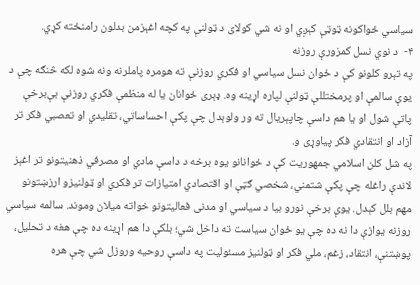سیاسي ځواکونه ټوټې کېږي او نه شي کولای د ټولنې په کچه اغېزمن بدلون رامنځته کړي.
۴-  د نوي نسل کمزورې روزنه
په تېرو کلونو کې د ځوان نسل سیاسي او فکري روزنې ته هومره پاملرنه ونه شوه لکه څنګه چې د یوې سالمې او پرمختللې ټولنې لپاره اړینه وه. ډېری ځوانان یا له منظمې فکري روزنې بې‌برخې پاتې شول او یا هم داسې چاپېریال ته ور ولوېدل چې پکې احساساتي، تقلیدي او تعصبي فکر تر آزاد او انتقادي فکر پیاوړی و.
په شل کلن اسلامي جمهوریت کې د ځوانانو یوه برخه د داسې مادي او مصرفي ذهنیتونو تر اغېز لاندې راغله چې پکې شتمني، شخصي ګټې او اقتصادي امتیازات تر فکري او ټولنیزو ارزښتونو مهم بلل کېدل. یوې برخې نورو بیا د سیاسي او مدنی فعالیتونو خواته میلان وموند. سالمه سیاسي روزنه یوازې دا نه ده چې یو ځوان سیاست ته داخل شي؛ بلکې دا هم اړینه ده چې هغه د تحلیل، پوښتنې، انتقاد، زغم، ملي فکر او ټولنیز مسئولیت په داسې روحیه وروزل شي چې هره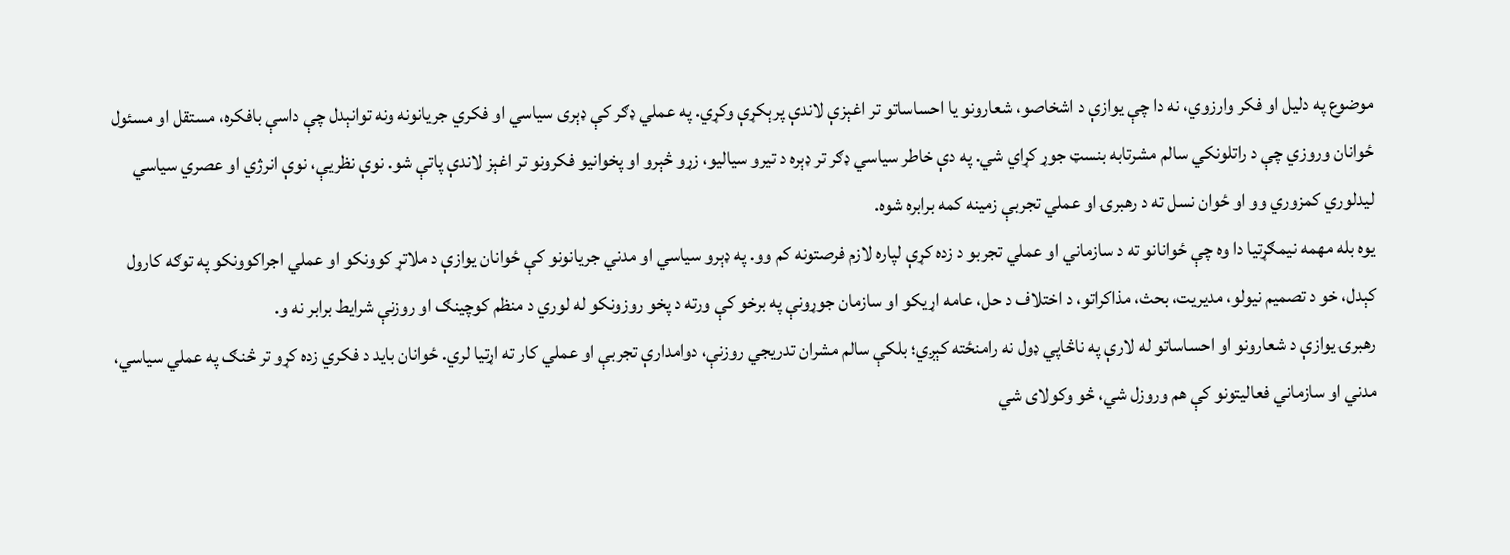موضوع په دلیل او فکر وارزوي، نه دا چې یوازې د اشخاصو، شعارونو یا احساساتو تر اغېزې لاندې پرېکړې وکړي. په عملي ډګر کې ډېری سیاسي او فکري جریانونه ونه توانېدل چې داسې بافکره، مستقل او مسئول ځوانان وروزي چې د راتلونکي سالم مشرتابه بنسټ جوړ کړاي شي. په دې خاطر سیاسي ډګر تر ډېره د تیرو سیالیو، زړو څېرو او پخوانیو فکرونو تر اغېز لاندې پاتې شو. نوې نظریې، نوې انرژي او عصري سیاسي لیدلوري کمزوري وو او ځوان نسل ته د رهبرۍ او عملي تجربې زمینه کمه برابره شوه.
یوه بله مهمه نیمګړتیا دا وه چې ځوانانو ته د سازماني او عملي تجربو د زده کړې لپاره لازم فرصتونه کم وو. په ډېرو سیاسي او مدني جریانونو کې ځوانان یوازې د ملاتړ کوونکو او عملي اجراکوونکو په توګه کارول کېدل، خو د تصمیم نیولو، مدیریت، بحث، مذاکراتو، د اختلاف د حل، عامه اړیکو او سازمان جوړونې په برخو کې ورته د پخو روزونکو له لوري د منظم کوچینګ او روزنې شرایط برابر نه و.
رهبرۍ یوازې د شعارونو او احساساتو له لارې په ناڅاپي ډول نه رامنځته کېږي؛ بلکې سالم مشران تدریجي روزنې، دوامدارې تجربې او عملي کار ته اړتیا لري. ځوانان باید د فکري زده کړو تر څنګ په عملي سیاسي، مدني او سازماني فعالیتونو کې هم وروزل شي، څو وکولای شي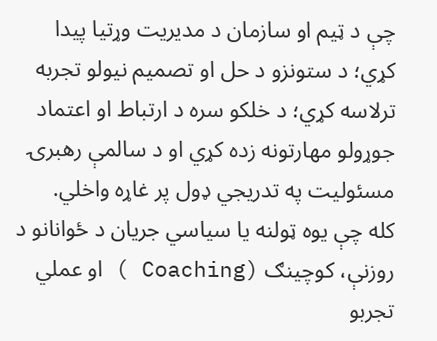چې د ټیم او سازمان د مدیریت وړتیا پیدا کړي؛ د ستونزو د حل او تصمیم نیولو تجربه ترلاسه کړي؛ د خلکو سره د ارتباط او اعتماد جوړولو مهارتونه زده کړي او د سالمې رهبرۍ مسئولیت په تدریجي ډول پر غاړه واخلي.
کله چې یوه ټولنه یا سیاسي جریان د ځوانانو د روزنې، کوچینګ (Coaching ) او عملي تجربو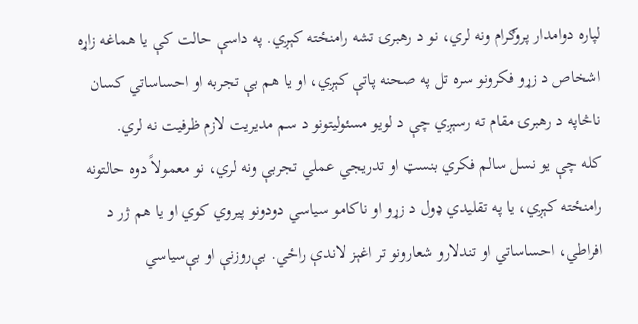لپاره دوامدار پروګرام ونه لري، نو د رهبرۍ تشه رامنځته کېږي. په داسې حالت کې یا هماغه زاړه اشخاص د زړو فکرونو سره تل په صحنه پاتې کېږي، او یا هم بې تجربه او احساساتي کسان ناڅاپه د رهبرۍ مقام ته رسېږي چې د لویو مسئولیتونو د سم مدیریت لازم ظرفیت نه لري.
کله چې یو نسل سالم فکري بنسټ او تدریجي عملي تجربې ونه لري، نو معمولاً دوه حالتونه رامنځته کېږي، یا په تقلیدي ډول د زړو او ناکامو سیاسي دودونو پیروي کوي او یا هم ژر د افراطي، احساساتي او تندلارو شعارونو تر اغېز لاندې راځي. بې‌روزنې او بې‌سیاسي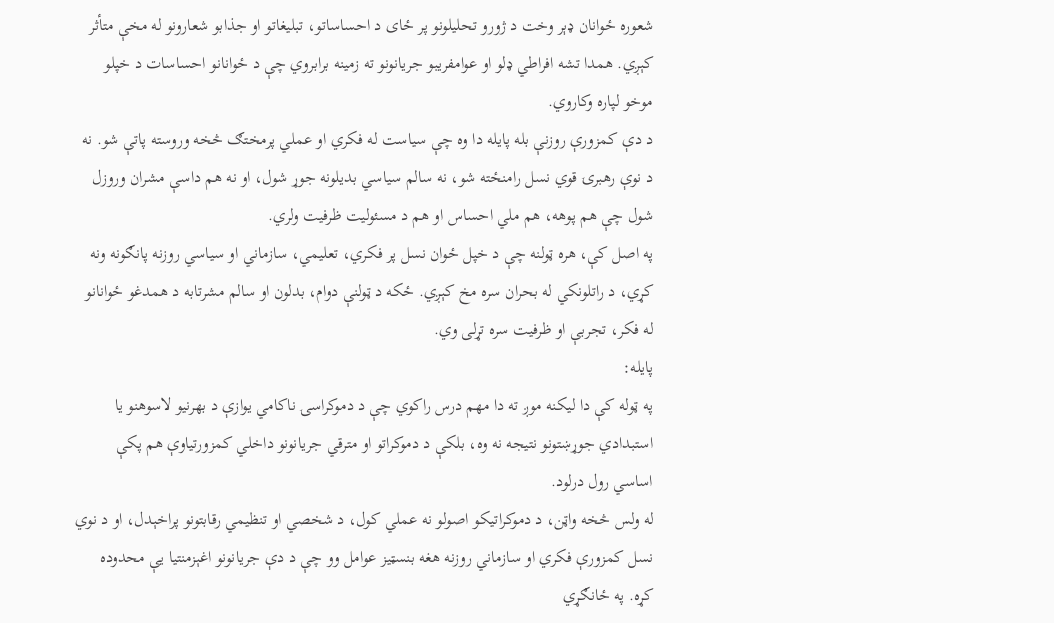شعوره ځوانان ډېر وخت د ژورو تحلیلونو پر ځای د احساساتو، تبلیغاتو او جذابو شعارونو له مخې متأثر کېږي. همدا تشه افراطي ډلو او عوامفریبو جریانونو ته زمینه برابروي چې د ځوانانو احساسات د خپلو موخو لپاره وکاروي.
د دې کمزورې روزنې بله پایله دا وه چې سیاست له فکري او عملي پرمختګ څخه وروسته پاتې شو. نه د نوې رهبرۍ قوي نسل رامنځته شو، نه سالم سیاسي بدیلونه جوړ شول، او نه هم داسې مشران وروزل شول چې هم پوهه، هم ملي احساس او هم د مسئولیت ظرفیت ولري.
په اصل کې، هره ټولنه چې د خپل ځوان نسل پر فکري، تعلیمي، سازماني او سیاسي روزنه پانګونه ونه کړي، د راتلونکي له بحران سره مخ کېږي. ځکه د ټولنې دوام، بدلون او سالم مشرتابه د همدغو ځوانانو له فکر، تجربې او ظرفیت سره تړلی وي.
پایله:
په ټوله کې دا لیکنه موږ ته دا مهم درس راکوي چې د دموکراسۍ ناکامي یوازې د بهرنیو لاسوهنو یا استبدادي جوړښتونو نتیجه نه وه، بلکې د دموکراتو او مترقي جریانونو داخلي کمزورتیاوې هم پکې اساسي رول درلود.
له ولس څخه واټن، د دموکراتیکو اصولو نه عملي کول، د شخصي او تنظيمي رقابتونو پراخېدل، او د نوي نسل کمزورې فکري او سازماني روزنه هغه بنسټیز عوامل وو چې د دې جریانونو اغېزمنتیا یې محدوده کړه. په ځانګړي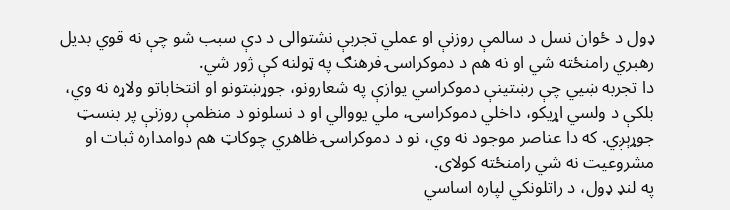ډول د ځوان نسل د سالمې روزنې او عملي تجربې نشتوالی د دې سبب شو چې نه قوي بدیل رهبري رامنځته شي او نه هم د دموکراسۍ فرهنګ په ټولنه کې ژور شي.
دا تجربه ښيي چې رښتینې دموکراسي یوازې په شعارونو، جوړښتونو او انتخاباتو ولاړه نه وي، بلکې د ولسي اړیکو، داخلي دموکراسۍ، ملي یووالي او د نسلونو د منظمې روزنې پر بنسټ جوړېږي. که دا عناصر موجود نه وي، نو د دموکراسۍ ظاهري چوکاټ هم دوامداره ثبات او مشروعیت نه شي رامنځته کولای.
په لنډ ډول، د راتلونکي لپاره اساسي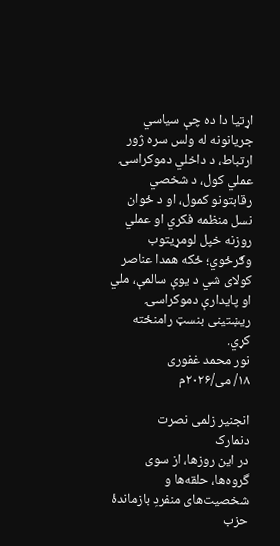اړتیا دا ده چې سیاسي جریانونه له ولس سره ژور ارتباط، د داخلي دموکراسۍ عملي کول، د شخصي رقابتونو کمول، او د ځوان نسل منظمه فکري او عملي روزنه خپل لومړیتوب وګرځوي؛ ځکه همدا عناصر کولای شي د یوې سالمې، ملي او پایدارې دموکراسۍ ریښتینی بنسټ رامنځته کړي.
نور محمد غفوری
۱۸/ می/۲۰۲۶م

انجنیر زلمی نصرت
دنمارک
در این روزها، از سوی گروه‌ها، حلقه‌ها و شخصیت‌های منفردِ بازماندهٔ حزب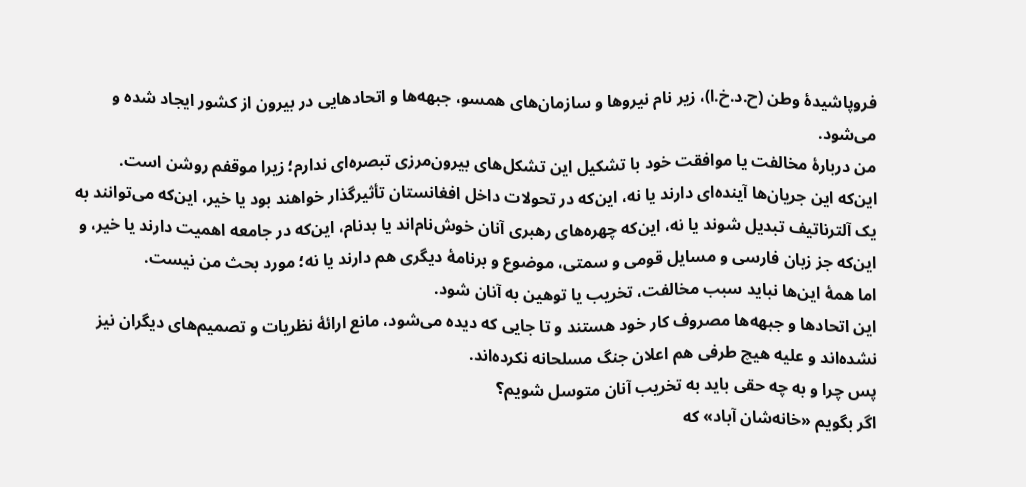فروپاشیدهٔ وطن (ح.د.خ.ا)، زیر نام نیروها و سازمان‌های همسو، جبهه‌ها و اتحادهایی در بیرون از کشور ایجاد شده و می‌شود.
من دربارهٔ مخالفت یا موافقت خود با تشکیل این تشکل‌های بیرون‌مرزی تبصره‌ای ندارم؛ زیرا موقفم روشن است.
این‌که این جریان‌ها آینده‌ای دارند یا نه، این‌که در تحولات داخل افغانستان تأثیرگذار خواهند بود یا خیر، این‌که می‌توانند به یک آلترناتیف تبدیل شوند یا نه، این‌که چهره‌های رهبری آنان خوش‌نام‌اند یا بدنام، این‌که در جامعه اهمیت دارند یا خیر، و این‌که جز زبان فارسی و مسایل قومی و سمتی، موضوع و برنامهٔ دیگری هم دارند یا نه؛ مورد بحث من نیست.
اما همهٔ این‌ها نباید سبب مخالفت، تخریب یا توهین به آنان شود.
این اتحادها و جبهه‌ها مصروف کار خود هستند و تا جایی که دیده می‌شود، مانع ارائهٔ نظریات و تصمیم‌های دیگران نیز نشده‌اند و علیه هیچ طرفی هم اعلان جنگ مسلحانه نکرده‌اند.
پس چرا و به چه حقی باید به تخریب آنان متوسل شویم؟
اگر بگویم «خانه‌شان آباد» که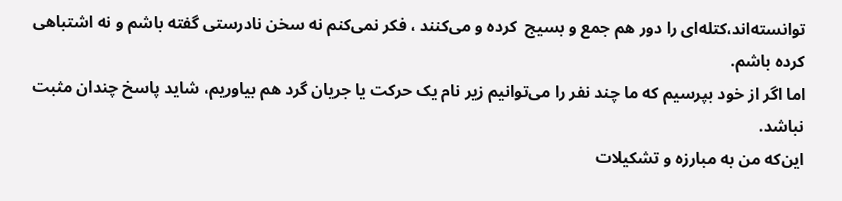توانسته‌اند،کتله‌ای را دور هم جمع و بسیج  کرده و می‌کنند ، فکر نمی‌کنم نه سخن نادرستی گفته باشم و نه اشتباهی کرده باشم.
اما اگر از خود بپرسیم که ما چند نفر را می‌توانیم زیر نام یک حرکت یا جریان گرد هم بیاوریم، شاید پاسخ چندان مثبت نباشد.
این‌که من به مبارزه و تشکیلات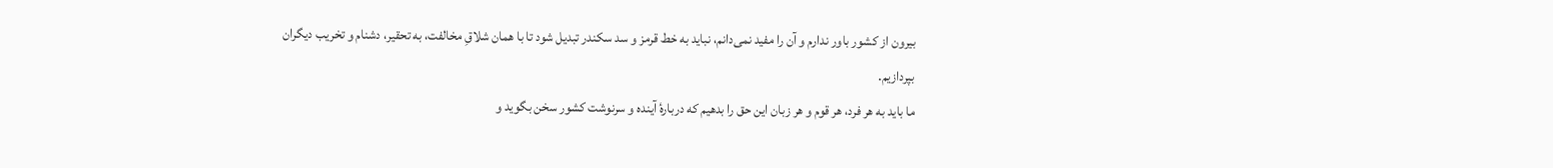بیرون از کشور باور ندارم و آن را مفید نمی‌دانم، نباید به خط قرمز و سد سکندر تبدیل شود تا با همان شلاقِ مخالفت، به تحقیر، دشنام و تخریب دیگران بپردازیم.
ما باید به هر فرد، هر قوم و هر زبان این حق را بدهیم که دربارهٔ آینده و سرنوشت کشور سخن بگوید و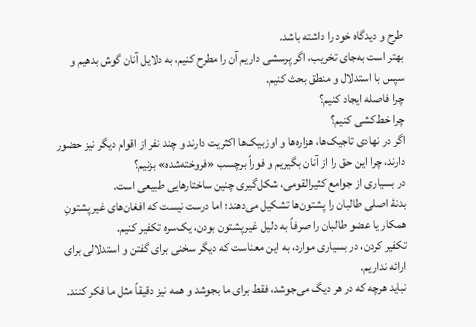طرح و دیدگاه خود را داشته باشد.
بهتر است به‌جای تخریب، اگر پرسشی داریم آن را مطرح کنیم، به دلایل آنان گوش بدهیم و سپس با استدلال و منطق بحث کنیم.
چرا فاصله ایجاد کنیم؟
چرا خط‌کشی کنیم؟
اگر در نهادی تاجیک‌ها، هزاره‌ها و اوزبیک‌ها اکثریت دارند و چند نفر از اقوام دیگر نیز حضور دارند، چرا این حق را از آنان بگیریم و فوراً برچسب «فروخته‌شده» بزنیم؟
در بسیاری از جوامع کثیرالقومی، شکل‌گیری چنین ساختارهایی طبیعی است.
بدنهٔ اصلی طالبان را پشتون‌ها تشکیل می‌دهند؛ اما درست نیست که افغان‌های غیرپشتونِ همکار یا عضو طالبان را صرفاً به دلیل غیرپشتون بودن، یک‌سره تکفیر کنیم.
تکفیر کردن، در بسیاری موارد، به این معناست که دیگر سخنی برای گفتن و استدلالی برای ارائه نداریم.
نباید هرچه که در هر دیگ می‌جوشد، فقط برای ما بجوشد و همه نیز دقیقاً مثل ما فکر کنند.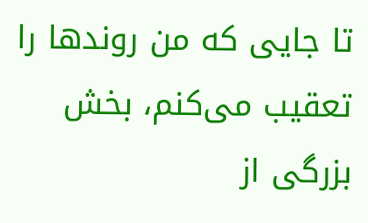تا جایی که من روندها را تعقیب می‌کنم، بخش بزرگی از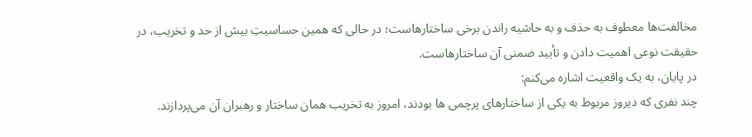مخالفت‌ها معطوف به حذف و به حاشیه راندن برخی ساختارهاست؛ در حالی‌ که همین حساسیتِ بیش از حد و تخریب، در حقیقت نوعی اهمیت دادن و تأیید ضمنی آن ساختارهاست.
در پایان، به یک واقعیت اشاره می‌کنم:
چند نفری که دیروز مربوط به یکی از ساختارهای پرچمی ها بودند، امروز به تخریب همان ساختار و رهبران آن می‌پردازند.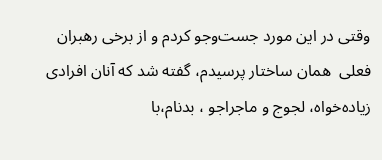وقتی در این مورد جست‌وجو کردم و از برخی رهبران فعلی  همان ساختار پرسیدم، گفته شد که آنان افرادی زیاده‌خواه، لجوج و ماجراجو ، بدنام،با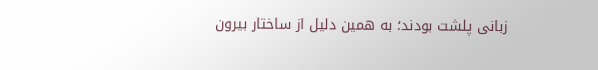زبانی پلشت بودند؛ به همین دلیل از ساختار بیرون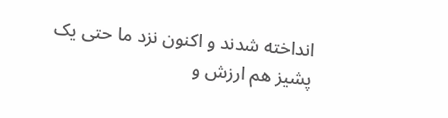انداخته شدند و اکنون نزد ما حتی یک پشیز هم ارزش و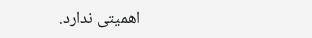اهمیتی ندارد.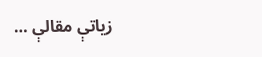زیاتې مقالې …